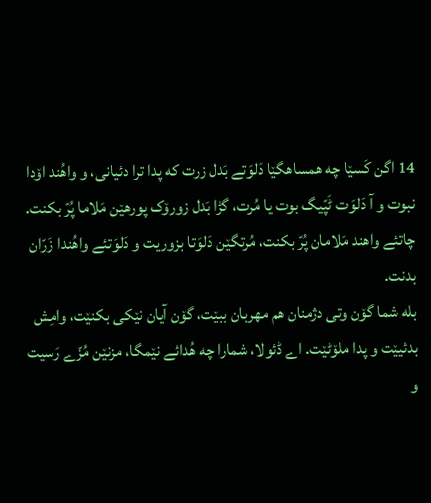14 اگن کَسێا چه همساهگێا دَلوَتے بَدل زرت که پدا ترا دئیانی، و واهُند اۆدا نبوت و آ دَلوَت ٹَپّیگ بوت یا مُرت، گڑا بَدل زورۆک پورهێن مَلاما پُرّ بکنت.
چاتئے واهند مَلامان پُرّ بکنت، مُرتگێن دَلوَتا بزوریت و دَلوَتئے واهُندا زَرّان بدنت.
بله شما گۆن وتی دژمنان هم مهربان ببێت، گۆن آیان نێکی بکنێت، وامِش بدئیێت و پدا ملۆٹێت. اے ڈئولا، شمارا چه هُدائے نێمگا، مزنێن مُزّے رَسیت و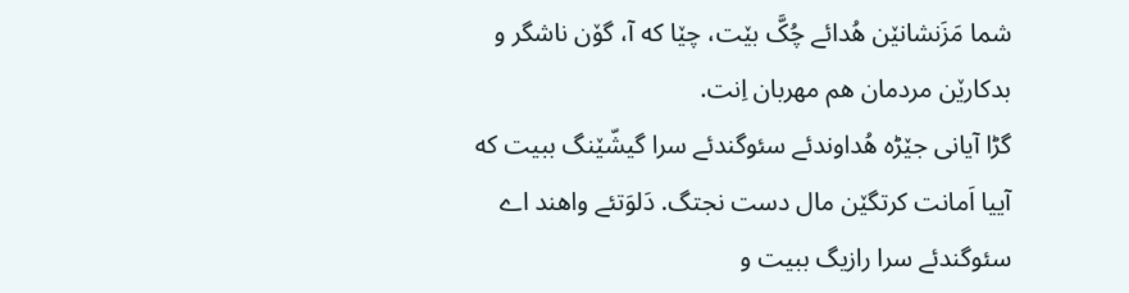شما مَزَنشانێن هُدائے چُکَّ بێت، چێا که آ، گۆن ناشگر و بدکارێن مردمان هم مهربان اِنت.
گڑا آیانی جێڑه هُداوندئے سئوگندئے سرا گیشّێنگ ببیت که آییا اَمانت کرتگێن مال دست نجتگ. دَلوَتئے واهند اے سئوگندئے سرا رازیگ ببیت و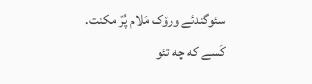سئوگندئے ورۆک مَلام پُرّ مکنت.
کَسے که چه تئو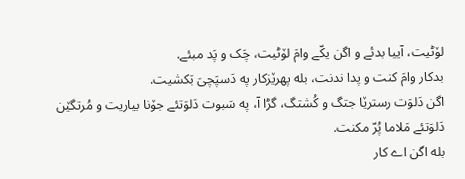لۆٹیت، آییا بدئے و اگن یکّے وامَ لۆٹیت، چَک و پَد مبئے.
بدکار وامَ کنت و پدا ندنت، بله پهرێزکار په دَسپَچیَ بَکشیت.
اگن دَلوَت رسترێا جتگ و کُشتگ، گڑا آ، په سَبوت دَلوَتئے جۆنا بیاریت و مُرتگێن دَلوَتئے مَلاما پُرّ مکنت.
بله اگن اے کار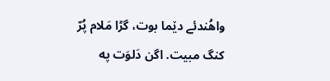واهُندئے دێما بوت، گڑا مَلام پُرّ کنگ مبیت. اگن دَلوَت په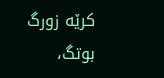کرێه زورگ بوتگ،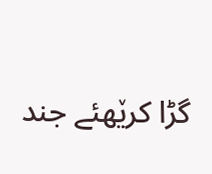گڑا کرێهئے جند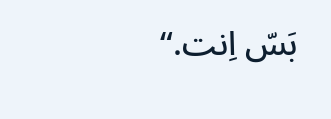بَسّ اِنت.“